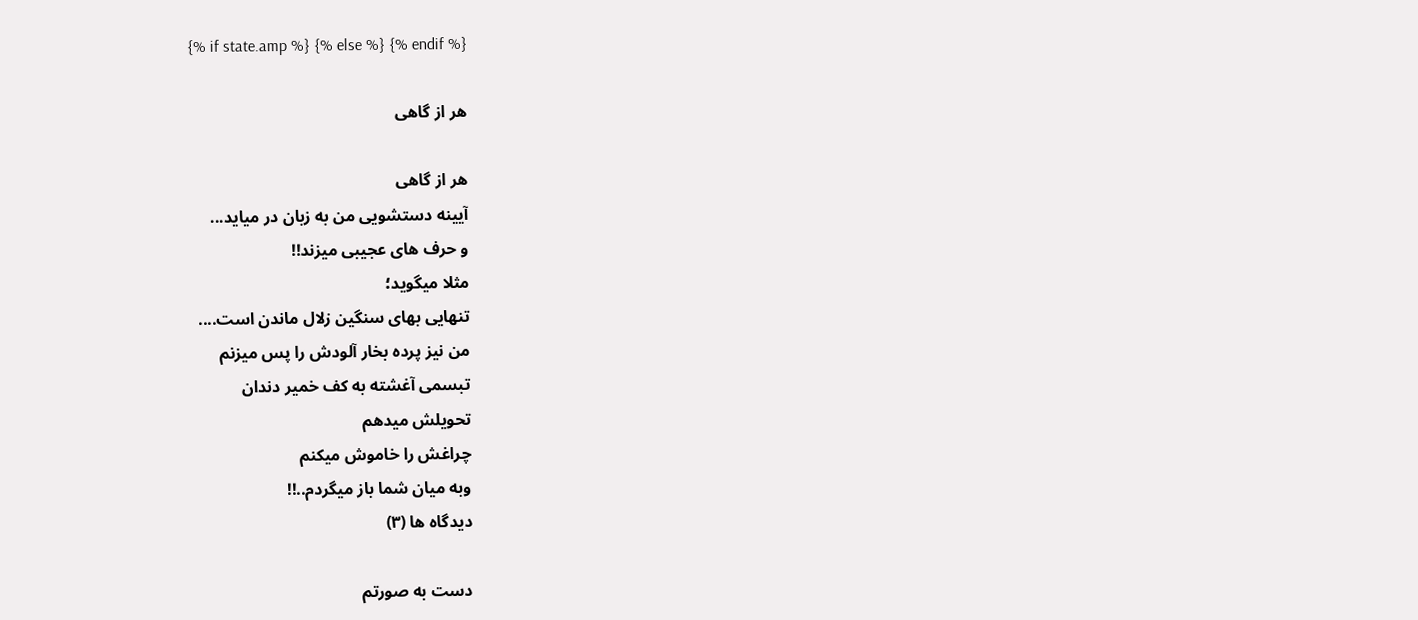{% if state.amp %} {% else %} {% endif %}

هر از گاهی

هر از گاهی
آیینه دستشویی من به زبان در میاید...
و حرف های عجیبی میزند!!
مثلا میگوید؛
تنهایی بهای سنگین زلال ماندن است....
من نیز پرده بخار آلودش را پس میزنم
تبسمی آغشته به کف خمیر دندان
تحویلش میدهم
چراغش را خاموش میکنم
و‌به میان شما باز میگردم..!!
دیدگاه ها (۳)

دست به صورتم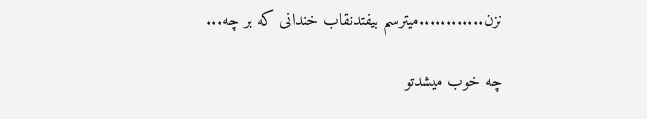نزن............میترسم بیفتدنقاب خندانی که بر چه...

چه خوب میشدتو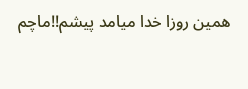همین روزا خدا میامد پیشم!!ماچم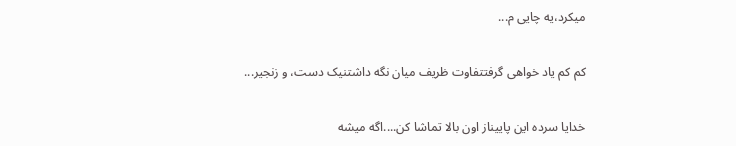میکرد،یه چایی م...

کم کم یاد خواهی گرفتتفاوت ظریف میان نگه داشتنیک دست، و زنجیر...

خدایا سرده این پاییناز اون بالا تماشا کن....اگه میشه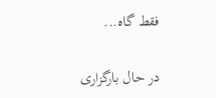فقط گاه...

در حال بارگزاری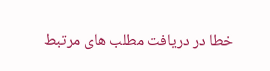خطا در دریافت مطلب های مرتبط